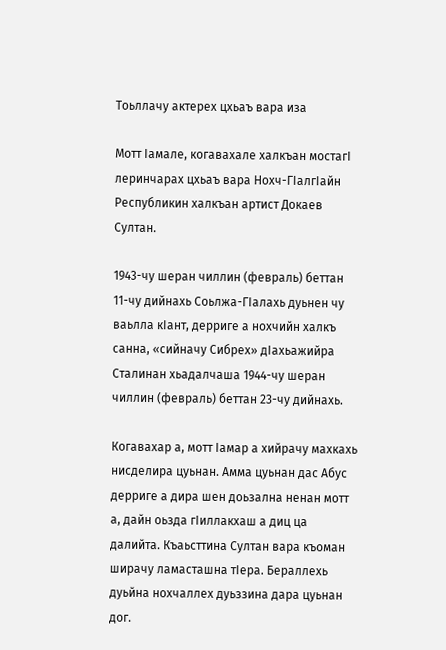Тоьллачу актерех цхьаъ вара иза

Мотт Iамале, когавахале халкъан мостагI леринчарах цхьаъ вара Нохч-ГIалгIайн Республикин халкъан артист Докаев Султан.

1943-чу шеран чиллин (февраль) беттан 11-чу дийнахь Соьлжа-ГIалахь дуьнен чу ваьлла кIант, дерриге а нохчийн халкъ санна, «сийначу Сибрех» дIахьажийра Сталинан хьадалчаша 1944-чу шеран чиллин (февраль) беттан 23-чу дийнахь.

Когавахар а, мотт Iамар а хийрачу махкахь нисделира цуьнан. Амма цуьнан дас Абус дерриге а дира шен доьзална ненан мотт а, дайн оьзда гIиллакхаш а диц ца далийта. Къаьсттина Султан вара къоман ширачу ламасташна тIера. Бераллехь дуьйна нохчаллех дуьззина дара цуьнан дог.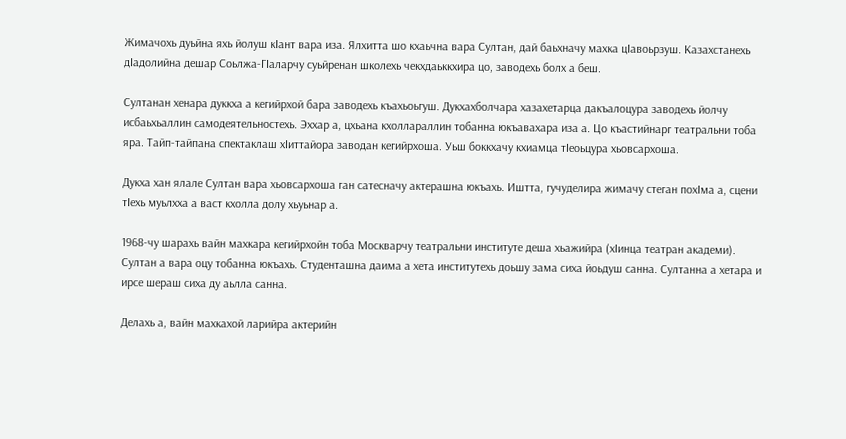Жимачохь дуьйна яхь йолуш кIант вара иза. Ялхитта шо кхаьчна вара Султан, дай баьхначу махка цIавоьрзуш. Казахстанехь дIадолийна дешар Соьлжа-ГIаларчу суьйренан школехь чекхдаьккхира цо, заводехь болх а беш.

Султанан хенара дуккха а кегийрхой бара заводехь къахьоьгуш. Дукхахболчара хазахетарца дакъалоцура заводехь йолчу исбаьхьаллин самодеятельностехь. Эххар а, цхьана кхоллараллин тобанна юкъавахара иза а. Цо къастийнарг театральни тоба яра. Тайп-тайпана спектаклаш хIиттайора заводан кегийрхоша. Уьш боккхачу кхиамца тIеоьцура хьовсархоша.

Дукха хан ялале Султан вара хьовсархоша ган сатесначу актерашна юкъахь. Иштта, гучуделира жимачу стеган похIма а, сцени тIехь муьлхха а васт кхолла долу хьуьнар а.

1968-чу шарахь вайн махкара кегийрхойн тоба Москварчу театральни институте деша хьажийра (хIинца театран академи). Султан а вара оцу тобанна юкъахь. Студенташна даима а хета институтехь доьшу зама сиха йоьдуш санна. Султанна а хетара и ирсе шераш сиха ду аьлла санна.

Делахь а, вайн махкахой ларийра актерийн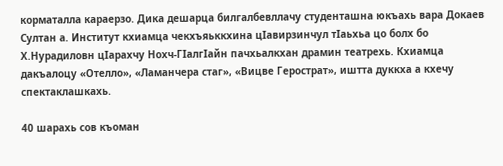корматалла караерзо. Дика дешарца билгалбевллачу студенташна юкъахь вара Докаев Султан а. Институт кхиамца чекхъяьккхина цIавирзинчул тIаьхьа цо болх бо Х.Нурадиловн цIарахчу Нохч-ГIалгIайн пачхьалкхан драмин театрехь. Кхиамца дакъалоцу «Отелло», «Ламанчера стаг», «Вицве Герострат», иштта дуккха а кхечу спектаклашкахь.

40 шарахь сов къоман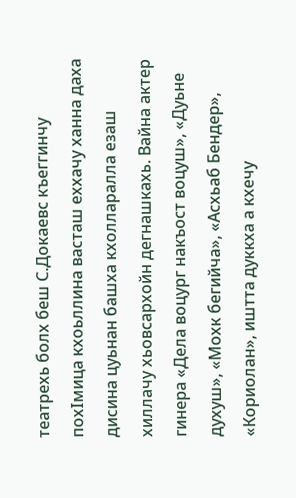театрехь болх беш С.Докаевс къеггинчу похIмица кхоьллина васташ еххачу ханна даха дисина цуьнан башха кхолларалла езаш хиллачу хьовсархойн дегнашкахь. Вайна актер гинера «Дела воцург накъост воцуш», «Дуьне духуш», «Мохк бегийча», «Асхьаб Бендер», «Кориолан», иштта дуккха а кхечу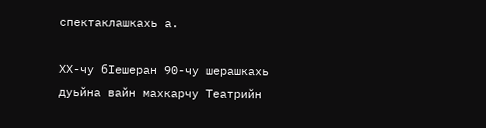спектаклашкахь а.

ХХ-чу бIешеран 90-чу шерашкахь дуьйна вайн махкарчу Театрийн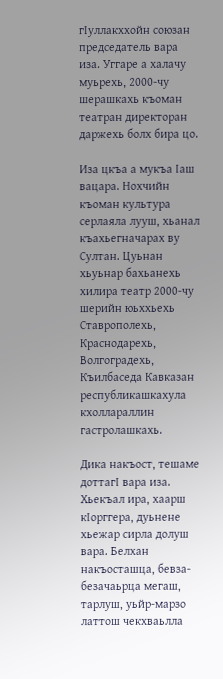гIуллакххойн союзан председатель вара иза. Уггаре а халачу муьрехь, 2000-чу шерашкахь къоман театран директоран даржехь болх бира цо.

Иза цкъа а мукъа Iаш вацара. Нохчийн къоман культура серлаяла лууш, хьанал къахьегначарах ву Султан. Цуьнан хьуьнар бахьанехь хилира театр 2000-чу шерийн юьххьехь Ставрополехь, Краснодарехь, Волгоградехь, Къилбаседа Кавказан республикашкахула кхоллараллин гастролашкахь.

Дика накъост, тешаме доттагI вара иза. Хьекъал ира, хаарш кIорггера, дуьнене хьежар сирла долуш вара. Белхан накъосташца, бевза-безачаьрца мегаш, тарлуш, уьйр-марзо латтош чекхваьлла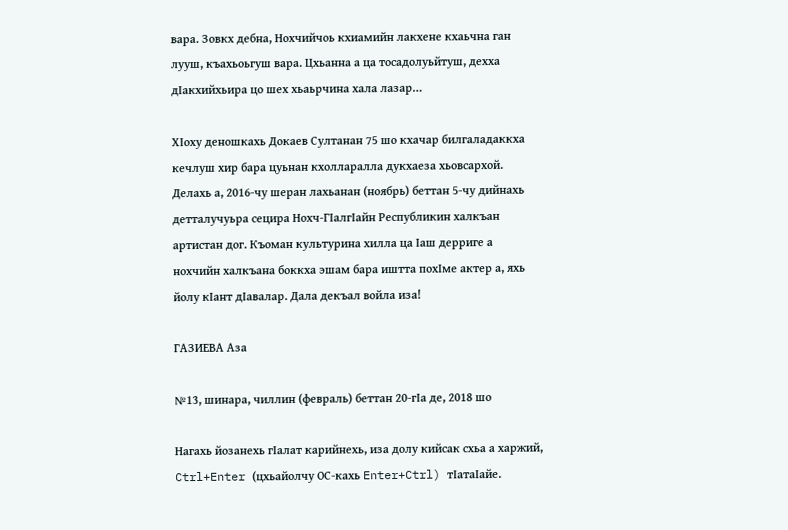вара. Зовкх дебна, Нохчийчоь кхиамийн лакхене кхаьчна ган лууш, къахьоьгуш вара. Цхьанна а ца тосадолуьйтуш, дехха дIакхийхьира цо шех хьаьрчина хала лазар…

ХIоху деношкахь Докаев Султанан 75 шо кхачар билгаладаккха кечлуш хир бара цуьнан кхолларалла дукхаеза хьовсархой. Делахь а, 2016-чу шеран лахьанан (ноябрь) беттан 5-чу дийнахь детталучуьра сецира Нохч-ГIалгIайн Республикин халкъан артистан дог. Къоман культурина хилла ца Iаш дерриге а нохчийн халкъана боккха эшам бара иштта похIме актер а, яхь йолу кIант дIавалар. Дала декъал войла иза!

ГАЗИЕВА Аза

№13, шинара, чиллин (февраль) беттан 20-гIа де, 2018 шо

Нагахь йозанехь гIалат карийнехь, иза долу кийсак схьа а харжий, Ctrl+Enter (цхьайолчу ОС-кахь Enter+Ctrl) тIатаIайе.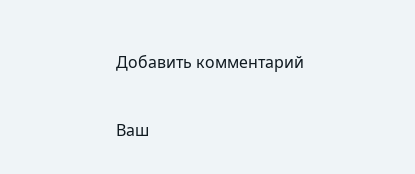Добавить комментарий

Ваш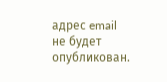адрес email не будет опубликован.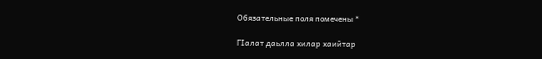Обязательные поля помечены *

ГIалат даьлла хилар хаийтар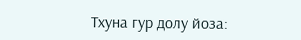Тхуна гур долу йоза: